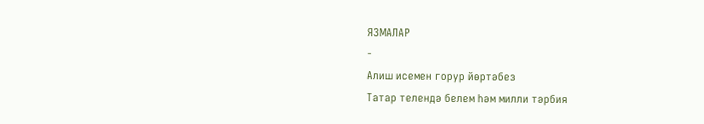ЯЗМАЛАР
-
Алиш исемен горур йөртәбез
Татар телендә белем һәм милли тәрбия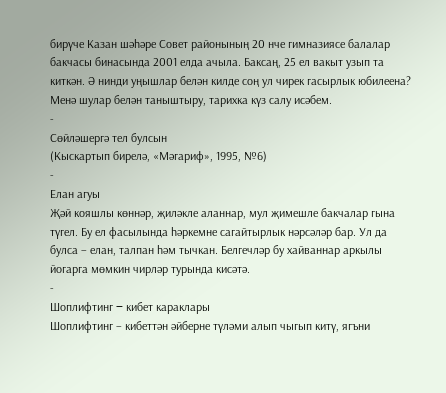бирүче Казан шәһәре Совет районының 20 нче гимназиясе балалар бакчасы бинасында 2001 елда ачыла. Баксаң, 25 ел вакыт узып та киткән. Ә нинди уңышлар белән килде соң ул чирек гасырлык юбилеена? Менә шулар белән таныштыру, тарихка күз салу исәбем.
-
Сөйләшергә тел булсын
(Кыскартып бирелә, «Мәгариф», 1995, №6)
-
Елан агуы
Җәй кояшлы көннәр, җиләкле аланнар, мул җимешле бакчалар гына түгел. Бу ел фасылында һәркемне сагайтырлык нәрсәләр бар. Ул да булса – елан, талпан һәм тычкан. Белгечләр бу хайваннар аркылы йогарга мөмкин чирләр турында кисәтә.
-
Шоплифтинг ‒ кибет караклары
Шоплифтинг – кибеттән әйберне түләми алып чыгып китү, ягъни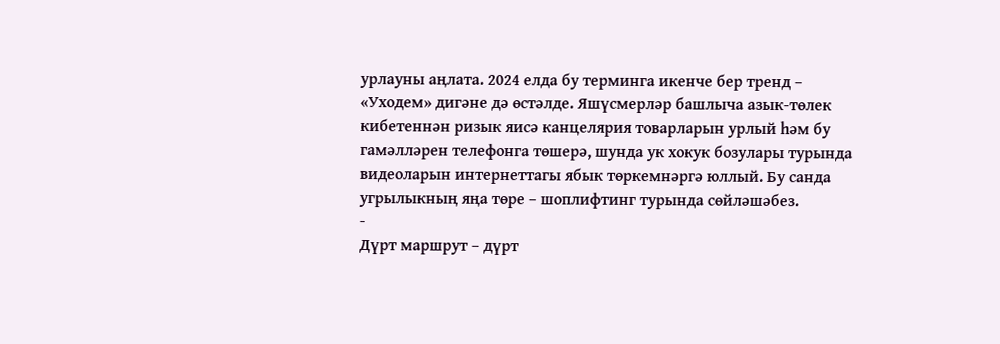урлауны аңлата. 2024 елда бу терминга икенче бер тренд – «Уходем» дигәне дә өстәлде. Яшүсмерләр башлыча азык-төлек кибетеннән ризык яисә канцелярия товарларын урлый һәм бу гамәлләрен телефонга төшерә, шунда ук хокук бозулары турында видеоларын интернеттагы ябык төркемнәргә юллый. Бу санда угрылыкның яңа төре – шоплифтинг турында сөйләшәбез.
-
Дүрт маршрут – дүрт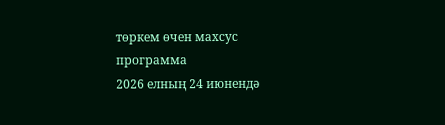төркем өчен махсус программа
2026 елның 24 июнендә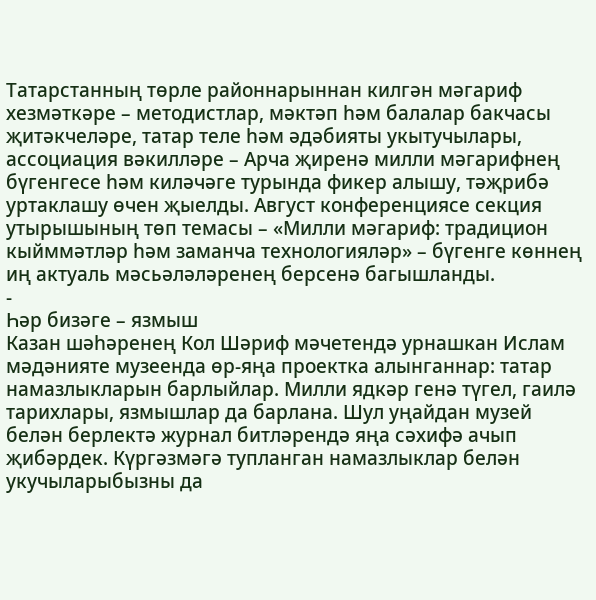Татарстанның төрле районнарыннан килгән мәгариф хезмәткәре – методистлар, мәктәп һәм балалар бакчасы җитәкчеләре, татар теле һәм әдәбияты укытучылары, ассоциация вәкилләре – Арча җиренә милли мәгарифнең бүгенгесе һәм киләчәге турында фикер алышу, тәҗрибә уртаклашу өчен җыелды. Август конференциясе секция утырышының төп темасы – «Милли мәгариф: традицион кыйммәтләр һәм заманча технологияләр» – бүгенге көннең иң актуаль мәсьәләләренең берсенә багышланды.
-
Һәр бизәге – язмыш
Казан шәһәренең Кол Шәриф мәчетендә урнашкан Ислам мәдәнияте музеенда өр-яңа проектка алынганнар: татар намазлыкларын барлыйлар. Милли ядкәр генә түгел, гаилә тарихлары, язмышлар да барлана. Шул уңайдан музей белән берлектә журнал битләрендә яңа сәхифә ачып җибәрдек. Күргәзмәгә тупланган намазлыклар белән укучыларыбызны да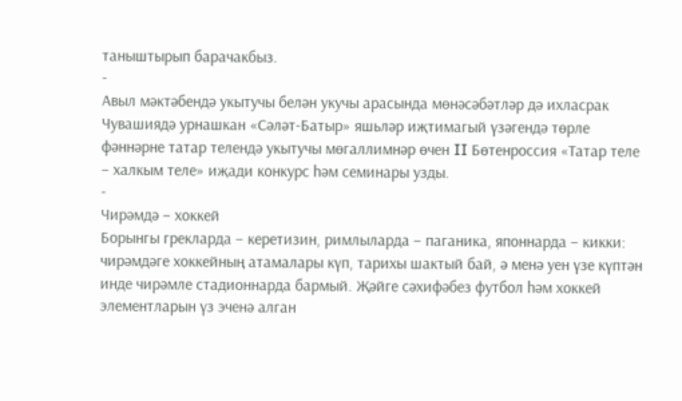таныштырып барачакбыз.
-
Авыл мәктәбендә укытучы белән укучы арасында мөнәсәбәтләр дә ихласрак
Чувашиядә урнашкан «Сәләт-Батыр» яшьләр иҗтимагый үзәгендә төрле фәннәрне татар телендә укытучы мөгаллимнәр өчен II Бөтенроссия «Татар теле – халкым теле» иҗади конкурс һәм семинары узды.
-
Чирәмдә – хоккей
Борынгы грекларда – керетизин, римлыларда – паганика, японнарда – кикки: чирәмдәге хоккейның атамалары күп, тарихы шактый бай, ә менә уен үзе күптән инде чирәмле стадионнарда бармый. Җәйге сәхифәбез футбол һәм хоккей элементларын үз эченә алган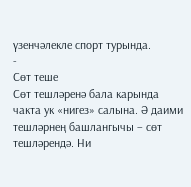үзенчәлекле спорт турында.
-
Сөт теше
Сөт тешләренә бала карында чакта ук «нигез» салына. Ә даими тешләрнең башлангычы – сөт тешләрендә. Ни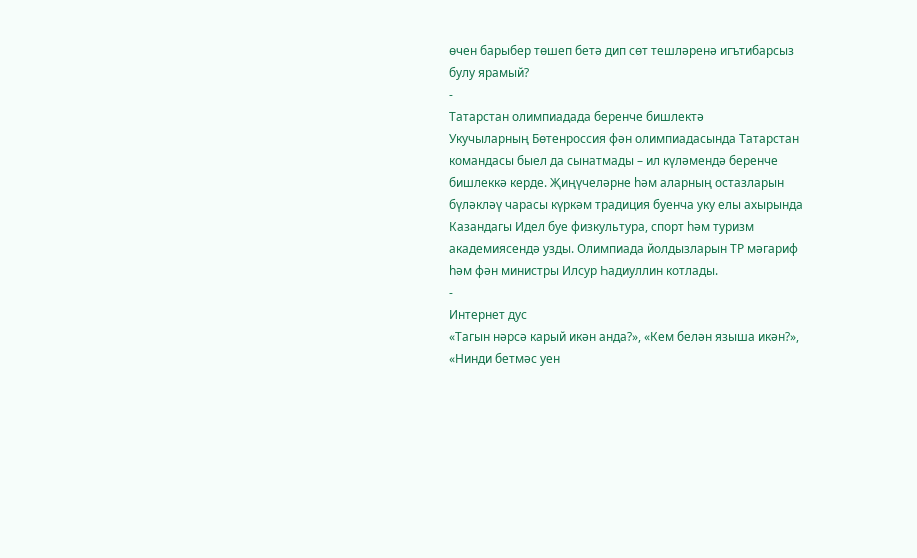өчен барыбер төшеп бетә дип сөт тешләренә игътибарсыз булу ярамый?
-
Татарстан олимпиадада беренче бишлектә
Укучыларның Бөтенроссия фән олимпиадасында Татарстан командасы быел да сынатмады – ил күләмендә беренче бишлеккә керде. Җиңүчеләрне һәм аларның остазларын бүләкләү чарасы күркәм традиция буенча уку елы ахырында Казандагы Идел буе физкультура, спорт һәм туризм академиясендә узды. Олимпиада йолдызларын ТР мәгариф һәм фән министры Илсур Һадиуллин котлады.
-
Интернет дус
«Тагын нәрсә карый икән анда?», «Кем белән языша икән?», «Нинди бетмәс уен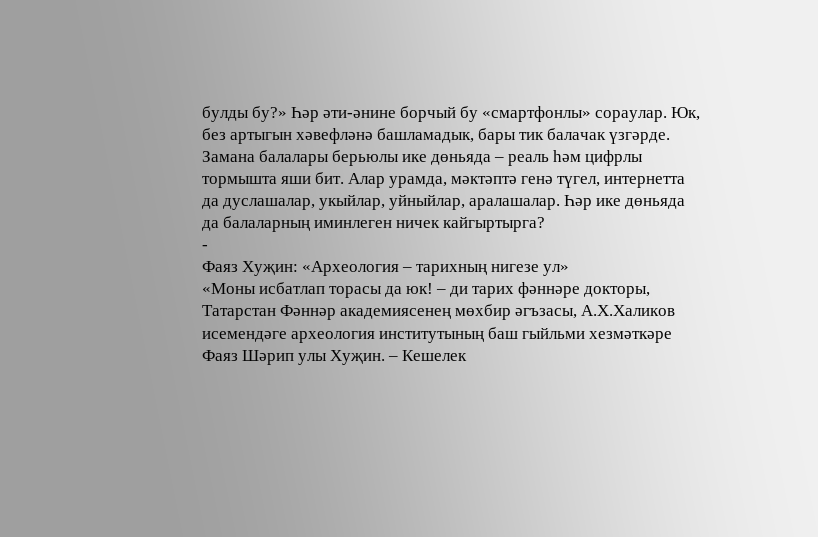булды бу?» Һәр әти-әнине борчый бу «смартфонлы» сораулар. Юк, без артыгын хәвефләнә башламадык, бары тик балачак үзгәрде. Замана балалары берьюлы ике дөньяда – реаль һәм цифрлы тормышта яши бит. Алар урамда, мәктәптә генә түгел, интернетта да дуслашалар, укыйлар, уйныйлар, аралашалар. Һәр ике дөньяда да балаларның иминлеген ничек кайгыртырга?
-
Фаяз Хуҗин: «Археология – тарихның нигезе ул»
«Моны исбатлап торасы да юк! – ди тарих фәннәре докторы, Татарстан Фәннәр академиясенең мөхбир әгъзасы, А.Х.Халиков исемендәге археология институтының баш гыйльми хезмәткәре Фаяз Шәрип улы Хуҗин. – Кешелек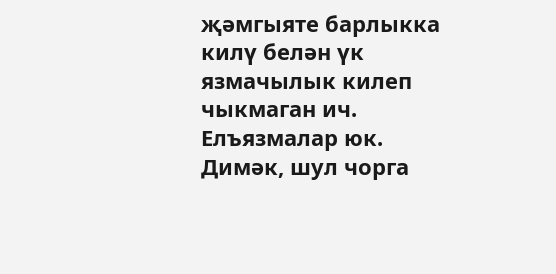җәмгыяте барлыкка килү белән үк язмачылык килеп чыкмаган ич. Елъязмалар юк. Димәк, шул чорга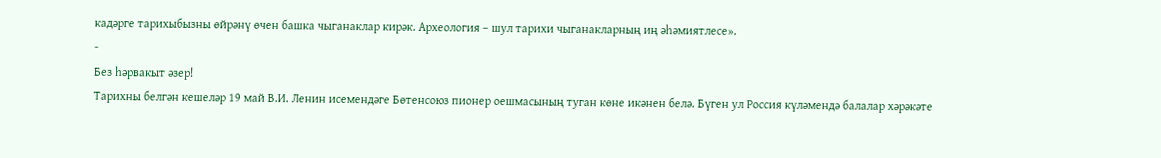кадәрге тарихыбызны өйрәнү өчен башка чыганаклар кирәк. Археология – шул тарихи чыганакларның иң әһәмиятлесе».
-
Без һәрвакыт әзер!
Тарихны белгән кешеләр 19 май В.И. Ленин исемендәге Бөтенсоюз пионер оешмасының туган көне икәнен белә. Бүген ул Россия күләмендә балалар хәрәкәте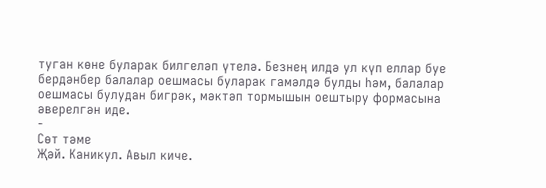туган көне буларак билгеләп үтелә. Безнең илдә ул күп еллар буе бердәнбер балалар оешмасы буларак гамәлдә булды һәм, балалар оешмасы булудан бигрәк, мәктәп тормышын оештыру формасына әверелгән иде.
-
Сөт тәме
Җәй. Каникул. Авыл киче.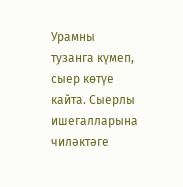Урамны тузанга күмеп, сыер көтүе кайта. Сыерлы ишегалларына чиләктәге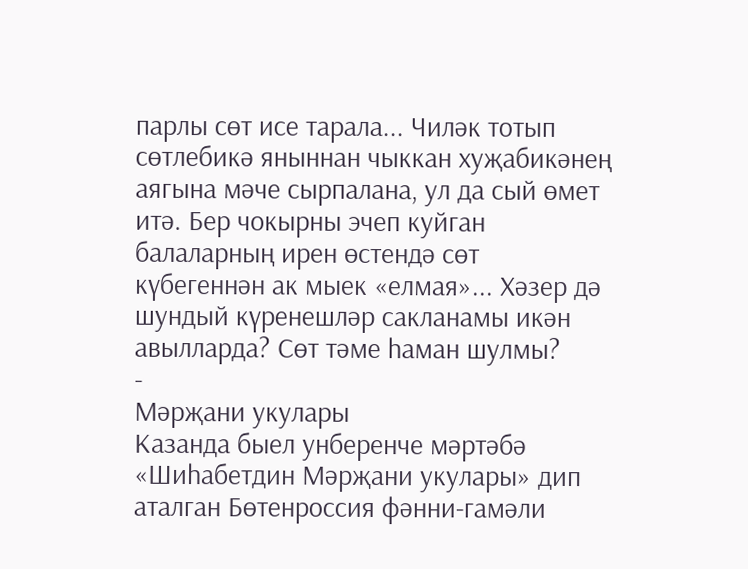парлы сөт исе тарала... Чиләк тотып сөтлебикә яныннан чыккан хуҗабикәнең аягына мәче сырпалана, ул да сый өмет итә. Бер чокырны эчеп куйган балаларның ирен өстендә сөт күбегеннән ак мыек «елмая»... Хәзер дә шундый күренешләр сакланамы икән авылларда? Сөт тәме һаман шулмы?
-
Мәрҗани укулары
Казанда быел унберенче мәртәбә «Шиһабетдин Мәрҗани укулары» дип аталган Бөтенроссия фәнни-гамәли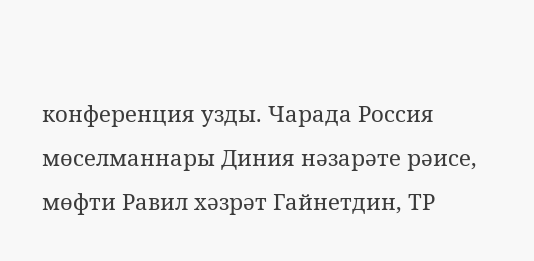конференция узды. Чарада Россия мөселманнары Диния нәзарәте рәисе, мөфти Равил хәзрәт Гайнетдин, ТР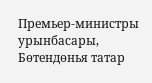Премьер-министры урынбасары, Бөтендөнья татар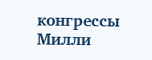конгрессы Милли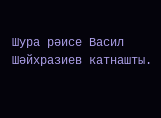Шура рәисе Васил Шәйхразиев катнашты.